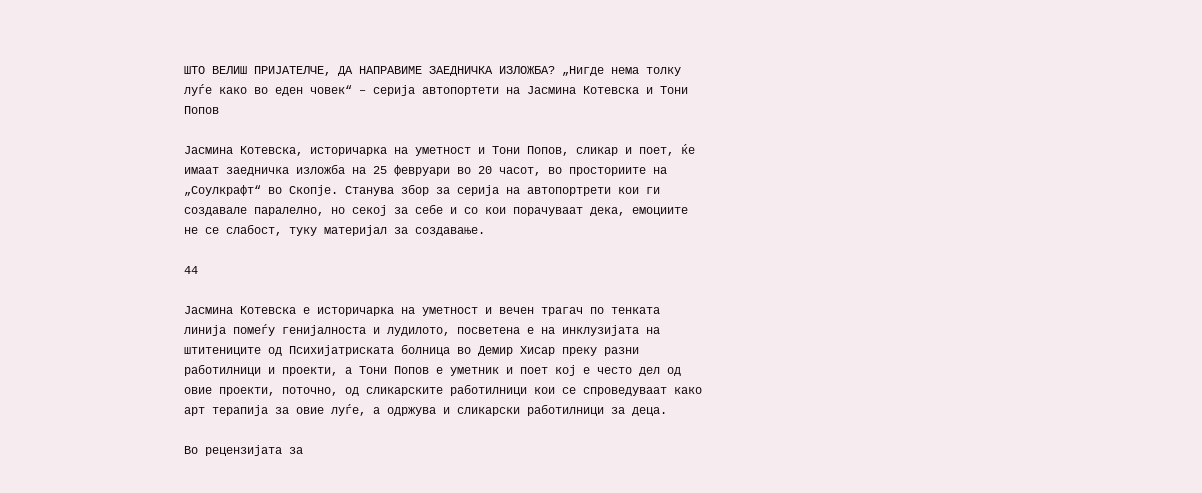ШТО ВЕЛИШ ПРИЈАТЕЛЧЕ, ДА НАПРАВИМЕ ЗАЕДНИЧКА ИЗЛОЖБА? „Нигде нема толку луѓе како во еден човек“ – серија автопортети на Јасмина Котевска и Тони Попов

Јасмина Котевска, историчарка на уметност и Тони Попов, сликар и поет, ќе имаат заедничка изложба на 25 февруари во 20 часот, во просториите на „Соулкрафт“ во Скопје. Станува збор за серија на автопортрети кои ги создавале паралелно, но секој за себе и со кои порачуваат дека, емоциите не се слабост, туку материјал за создавање.

44

Јасмина Котевска е историчарка на уметност и вечен трагач по тенката линија помеѓу генијалноста и лудилото, посветена е на инклузијата на штитениците од Психијатриската болница во Демир Хисар преку разни работилници и проекти, а Тони Попов е уметник и поет кој е често дел од овие проекти, поточно, од сликарските работилници кои се спроведуваат како арт терапија за овие луѓе, а одржува и сликарски работилници за деца.

Во рецензијата за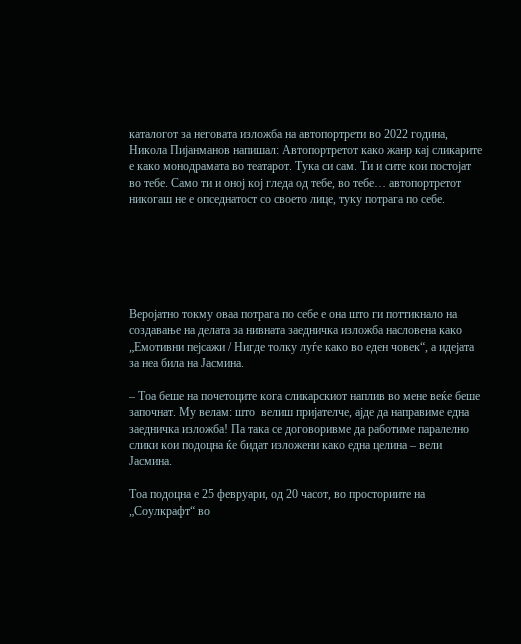каталогот за неговата изложба на автопортрети во 2022 година, Никола Пијанманов напишал: Автопортретот како жанр кај сликарите е како монодрамата во театарот. Тука си сам. Ти и сите кои постојат во тебе. Само ти и оној кој гледа од тебе, во тебе… автопортретот никогаш не е опседнатост со своето лице, туку потрага по себе.






Веројатно токму оваа потрага по себе е она што ги поттикнало на создавање на делата за нивната заедничка изложба насловена како „Емотивни пејсажи / Нигде толку луѓе како во еден човек“, а идејата за неа била на Јасмина.

– Тоа беше на почетоците кога сликарскиот наплив во мене веќе беше започнат. Му велам: што  велиш пријателче, ајде да направиме една заедничка изложба! Па така се договоривме да работиме паралелно слики кои подоцна ќе бидат изложени како една целина – вели Јасмина.

Тоа подоцна е 25 февруари, од 20 часот, во просториите на „Соулкрафт“ во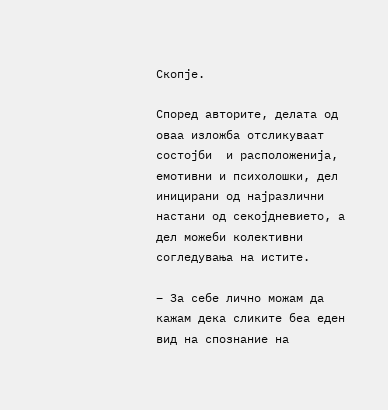Скопје.

Според авторите, делата од оваа изложба отсликуваат состојби  и расположенија, емотивни и психолошки, дел иницирани од најразлични настани од секојдневието, а дел можеби колективни согледувања на истите.

– За себе лично можам да кажам дека сликите беа еден вид на спознание на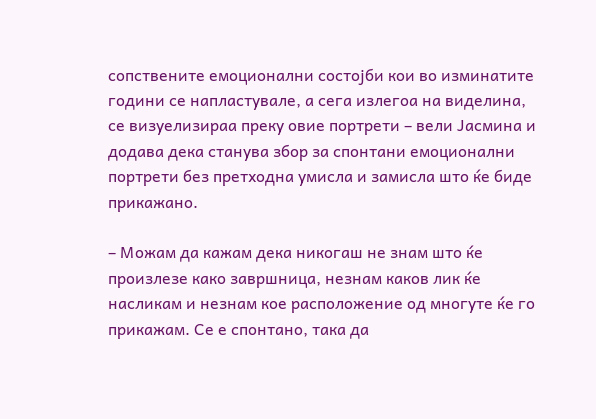сопствените емоционални состојби кои во изминатите години се напластувале, а сега излегоа на виделина, се визуелизираа преку овие портрети – вели Јасмина и додава дека станува збор за спонтани емоционални портрети без претходна умисла и замисла што ќе биде прикажано.

– Можам да кажам дека никогаш не знам што ќе произлезе како завршница, незнам каков лик ќе насликам и незнам кое расположение од многуте ќе го прикажам. Се е спонтано, така да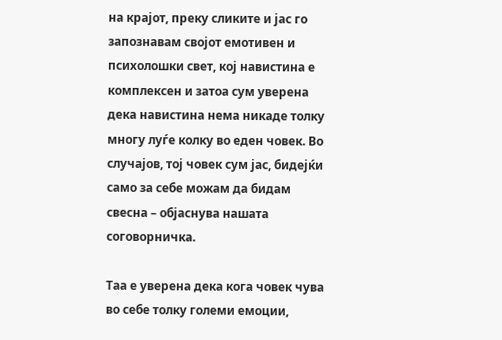на крајот, преку сликите и јас го запознавам својот емотивен и психолошки свет, кој навистина е комплексен и затоа сум уверена дека навистина нема никаде толку многу луѓе колку во еден човек. Во случајов, тој човек сум јас, бидејќи само за себе можам да бидам свесна – објаснува нашата соговорничка.

Таа е уверена дека кога човек чува во себе толку големи емоции,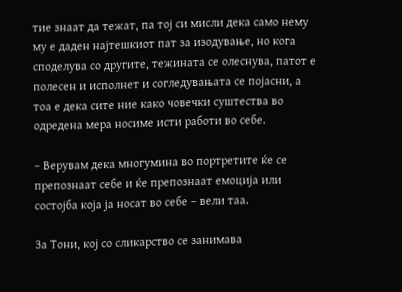тие знаат да тежат, па тој си мисли дека само нему му е даден најтешкиот пат за изодување, но кога споделува со другите, тежината се олеснува, патот е полесен и исполнет и согледувањата се појасни, а тоа е дека сите ние како човечки суштества во одредена мера носиме исти работи во себе.

– Верувам дека многумина во портретите ќе се препознаат себе и ќе препознаат емоција или состојба која ја носат во себе – вели таа.

За Тони, кој со сликарство се занимава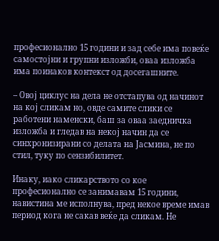професионално 15 години и зад себе има повеќе самостојни и групни изложби, оваа изложба има поинаков контекст од досегашните.

– Овој циклус на дела не отстапува од начинот на кој сликам но, овде самите слики се работени наменски, баш за оваа заедничка изложба и гледав на некој начин да се синхронизирани со делата на Јасмина, не по стил, туку по сензибилитет.

Инаку, иако сликарството со кое професионално се занимавам 15 години, навистина ме исполнува, пред некое време имав период кога не сакав веќе да сликам. Не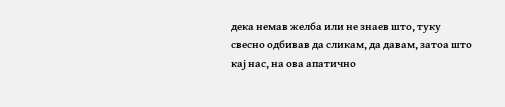дека немав желба или не знаев што, туку свесно одбивав да сликам, да давам, затоа што кај нас, на ова апатично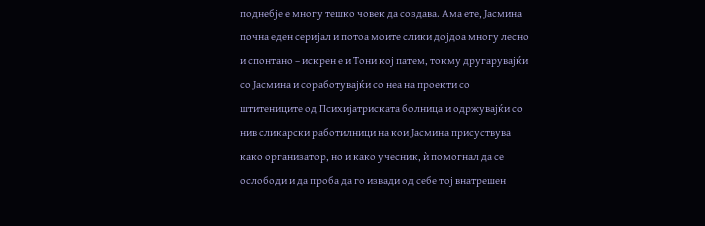поднебје е многу тешко човек да создава. Ама ете, Јасмина почна еден серијал и потоа моите слики дојдоа многу лесно и спонтано – искрен е и Тони кој патем, токму другарувајќи со Јасмина и соработувајќи со неа на проекти со штитениците од Психијатриската болница и одржувајќи со нив сликарски работилници на кои Јасмина присуствува како организатор, но и како учесник, ѝ помогнал да се ослободи и да проба да го извади од себе тој внатрешен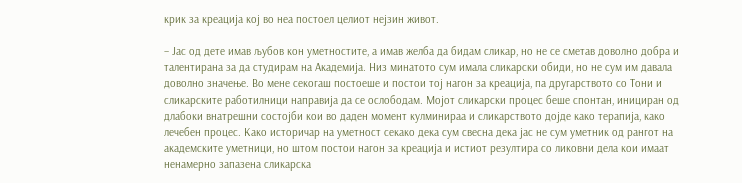крик за креација кој во неа постоел целиот нејзин живот.

– Јас од дете имав љубов кон уметностите, а имав желба да бидам сликар, но не се сметав доволно добра и талентирана за да студирам на Академија. Низ минатото сум имала сликарски обиди, но не сум им давала доволно значење. Во мене секогаш постоеше и постои тој нагон за креација, па другарството со Тони и сликарските работилници направија да се ослободам. Мојот сликарски процес беше спонтан, инициран од длабоки внатрешни состојби кои во даден момент кулминираа и сликарството дојде како терапија, како лечебен процес. Како историчар на уметност секако дека сум свесна дека јас не сум уметник од рангот на академските уметници, но штом постои нагон за креација и истиот резултира со ликовни дела кои имаат ненамерно запазена сликарска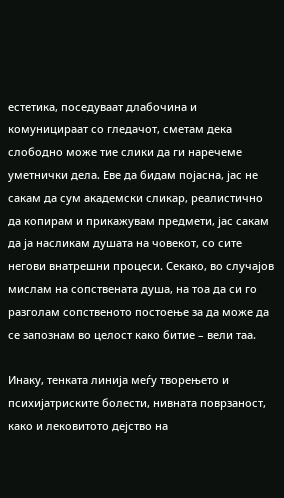естетика, поседуваат длабочина и комуницираат со гледачот, сметам дека слободно може тие слики да ги наречеме уметнички дела. Еве да бидам појасна, јас не сакам да сум академски сликар, реалистично да копирам и прикажувам предмети, јас сакам да ја насликам душата на човекот, со сите негови внатрешни процеси. Секако, во случајов мислам на сопствената душа, на тоа да си го разголам сопственото постоење за да може да се запознам во целост како битие – вели таа.

Инаку, тенката линија меѓу творењето и психијатриските болести, нивната поврзаност, како и лековитото дејство на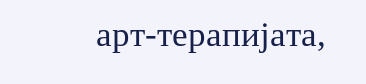арт-терапијата,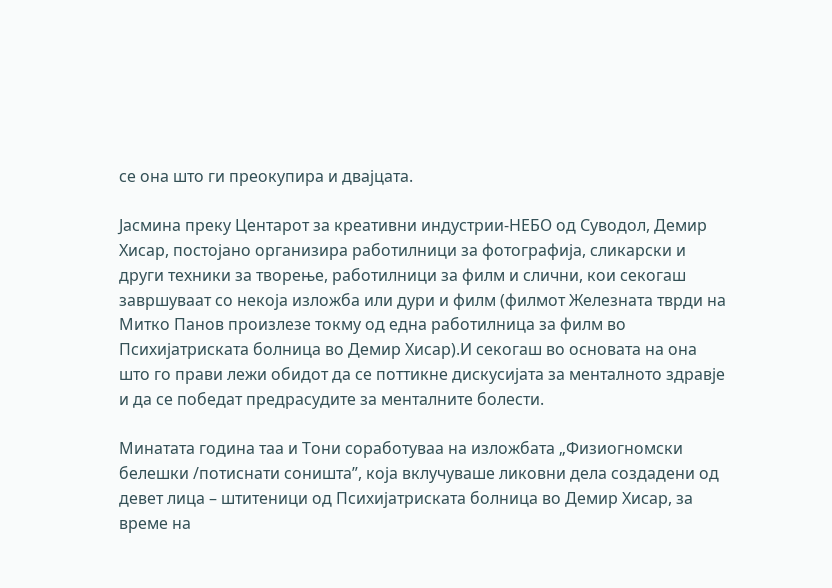се она што ги преокупира и двајцата.

Јасмина преку Центарот за креативни индустрии-НЕБО од Суводол, Демир Хисар, постојано организира работилници за фотографија, сликарски и други техники за творење, работилници за филм и слични, кои секогаш завршуваат со некоја изложба или дури и филм (филмот Железната тврди на Митко Панов произлезе токму од една работилница за филм во Психијатриската болница во Демир Хисар).И секогаш во основата на она што го прави лежи обидот да се поттикне дискусијата за менталното здравје и да се победат предрасудите за менталните болести.

Минатата година таа и Тони соработуваа на изложбата „Физиогномски белешки /потиснати соништа”, која вклучуваше ликовни дела создадени од девет лица – штитеници од Психијатриската болница во Демир Хисар, за време на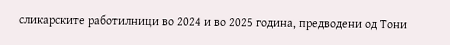сликарските работилници во 2024 и во 2025 година, предводени од Тони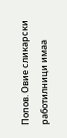Попов. Овие сликарски работилници имаа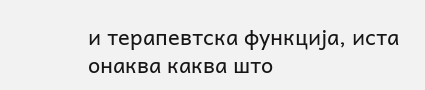и терапевтска функција, иста онаква каква што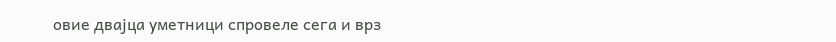овие двајца уметници спровеле сега и врз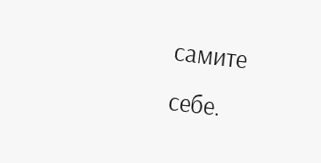самите себе.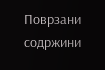Поврзани содржини